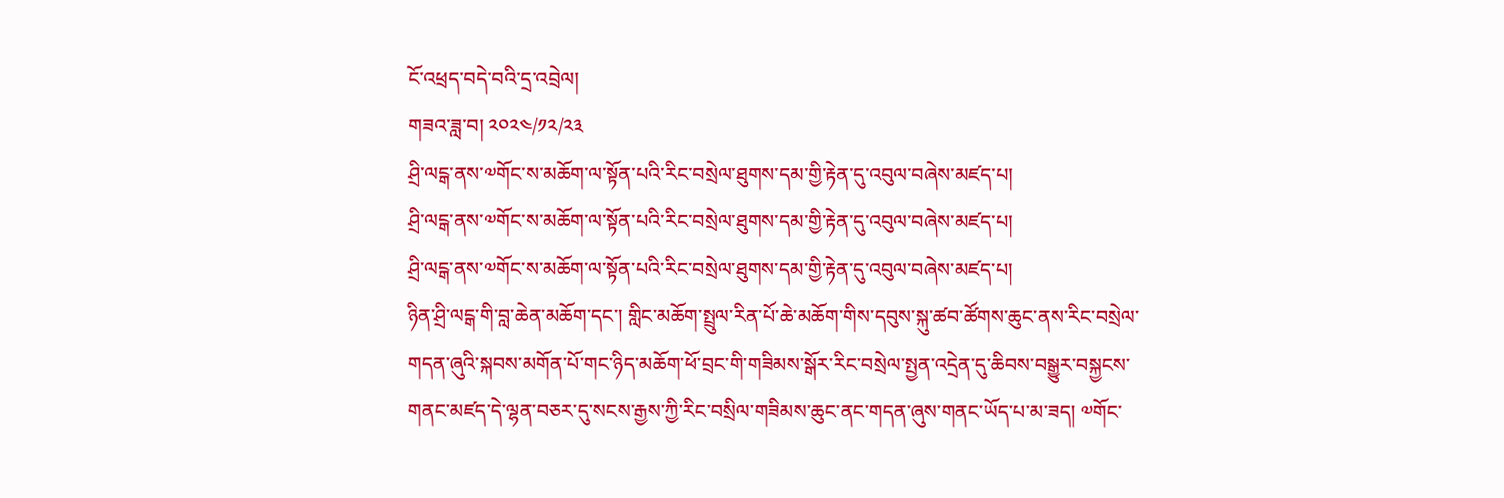ངོ་འཕྲད་བདེ་བའི་དྲ་འབྲེལ།
གཟའ་ཟླ་བ། ༢༠༢༤/༡༢/༢༣
ཤྲི་ལངྒ་ནས་༧གོང་ས་མཆོག་ལ་སྟོན་པའི་རིང་བསྲེལ་ཐུགས་དམ་གྱི་རྟེན་དུ་འབུལ་བཞེས་མཛད་པ།
ཤྲི་ལངྒ་ནས་༧གོང་ས་མཆོག་ལ་སྟོན་པའི་རིང་བསྲེལ་ཐུགས་དམ་གྱི་རྟེན་དུ་འབུལ་བཞེས་མཛད་པ།
ཤྲི་ལངྒ་ནས་༧གོང་ས་མཆོག་ལ་སྟོན་པའི་རིང་བསྲེལ་ཐུགས་དམ་གྱི་རྟེན་དུ་འབུལ་བཞེས་མཛད་པ།
ཉིན་ཤྲི་ལངྒ་གི་བླ་ཆེན་མཆོག་དང་། གླིང་མཆོག་སྤྲུལ་རིན་པོ་ཆེ་མཆོག་གིས་དབུས་སྐུ་ཚབ་ཚོགས་ཆུང་ནས་རིང་བསྲེལ་གདན་ཞུའི་སྐབས་མགོན་པོ་གང་ཉིད་མཆོག་ཕོ་བྲང་གི་གཟིམས་སྒོར་རིང་བསྲེལ་སྤྱན་འདྲེན་དུ་ཆིབས་བསྒྱུར་བསྐྱངས་གནང་མཛད་དེ་ལྷན་བཅར་དུ་སངས་རྒྱས་ཀྱི་རིང་བསྲིལ་གཟིམས་ཆུང་ནང་གདན་ཞུས་གནང་ཡོད་པ་མ་ཟད། ༧གོང་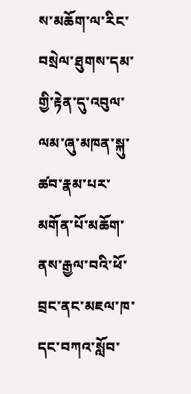ས་མཆོག་ལ་རིང་བསྲེལ་ཐུགས་དམ་གྱི་རྟེན་དུ་འབུལ་ལམ་ཞུ་མཁན་སྐུ་ཚབ་རྣམ་པར་མགོན་པོ་མཆོག་ནས་རྒྱལ་བའི་ཕོ་བྲང་ནང་མཇལ་ཁ་དང་བཀའ་སློབ་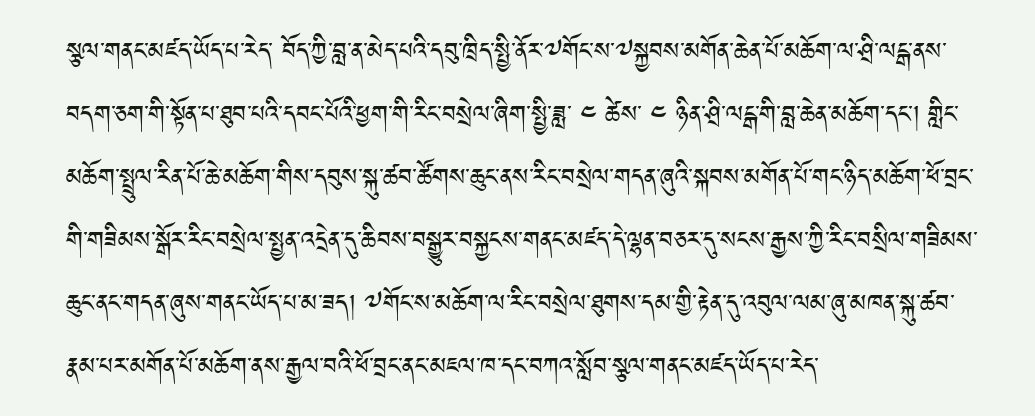སྩལ་གནང་མཛད་ཡོད་པ་རེད་ བོད་ཀྱི་བླ་ན་མེད་པའི་དབུ་ཁྲིད་སྤྱི་ནོར་༧གོང་ས་༧སྐྱབས་མགོན་ཆེན་པོ་མཆོག་ལ་ཤྲི་ལངྒ་ནས་བདག་ཅག་གི་སྟོན་པ་ཐུབ་པའི་དབང་པོའི་ཕྱག་གི་རིང་བསྲེལ་ཞིག་སྤྱི་ཟླ་ ༤ ཚེས་ ༤ ཉིན་ཤྲི་ལངྒ་གི་བླ་ཆེན་མཆོག་དང་། གླིང་མཆོག་སྤྲུལ་རིན་པོ་ཆེ་མཆོག་གིས་དབུས་སྐུ་ཚབ་ཚོགས་ཆུང་ནས་རིང་བསྲེལ་གདན་ཞུའི་སྐབས་མགོན་པོ་གང་ཉིད་མཆོག་ཕོ་བྲང་གི་གཟིམས་སྒོར་རིང་བསྲེལ་སྤྱན་འདྲེན་དུ་ཆིབས་བསྒྱུར་བསྐྱངས་གནང་མཛད་དེ་ལྷན་བཅར་དུ་སངས་རྒྱས་ཀྱི་རིང་བསྲིལ་གཟིམས་ཆུང་ནང་གདན་ཞུས་གནང་ཡོད་པ་མ་ཟད། ༧གོང་ས་མཆོག་ལ་རིང་བསྲེལ་ཐུགས་དམ་གྱི་རྟེན་དུ་འབུལ་ལམ་ཞུ་མཁན་སྐུ་ཚབ་རྣམ་པར་མགོན་པོ་མཆོག་ནས་རྒྱལ་བའི་ཕོ་བྲང་ནང་མཇལ་ཁ་དང་བཀའ་སློབ་སྩལ་གནང་མཛད་ཡོད་པ་རེད་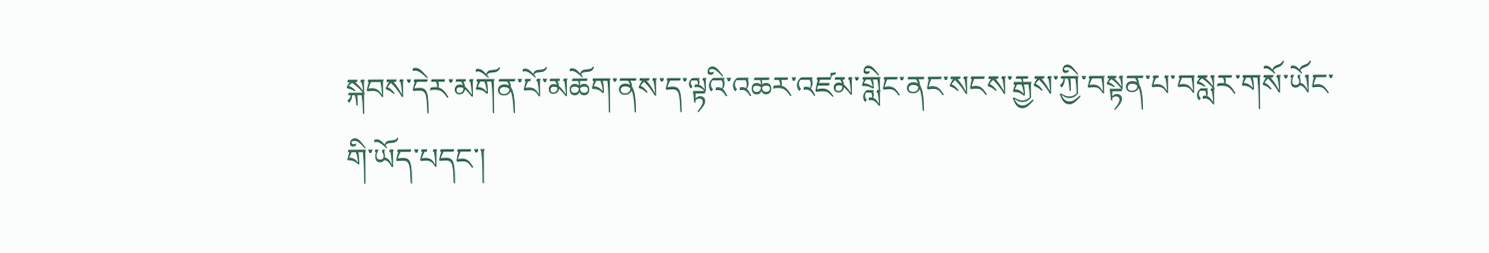སྐབས་དེར་མགོན་པོ་མཆོག་ནས་ད་ལྟའི་འཆར་འཛམ་གླིང་ནང་སངས་རྒྱས་ཀྱི་བསྟན་པ་བསླར་གསོ་ཡོང་གི་ཡོད་པདང་།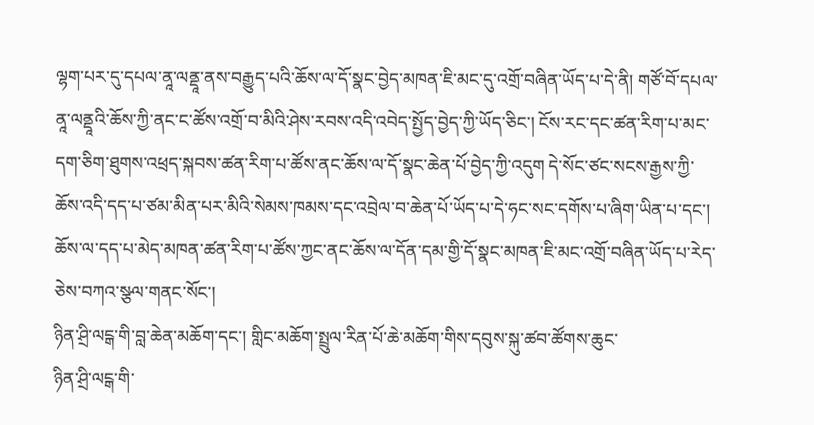ལྷག་པར་དུ་དཔལ་ནཱ་ལནྡཱ་ནས་བརྒྱུད་པའི་ཆོས་ལ་དོ་སྣང་བྱེད་མཁན་ཇི་མང་དུ་འགྲོ་བཞིན་ཡོད་པ་དེ་ནི། གཙོ་བོ་དཔལ་ནཱ་ལནྡཱའི་ཆོས་ཀྱི་ནང་ང་ཚོས་འགྲོ་བ་མིའི་ཤེས་རབས་འདི་འབེད་སྤྱོད་བྱེད་ཀྱི་ཡོད་ཅིང་། ངོས་རང་དང་ཚན་རིག་པ་མང་དག་ཅིག་ཐུགས་འཕྲད་སྐབས་ཚན་རིག་པ་ཚོས་ནང་ཆོས་ལ་དོ་སྣང་ཆེན་པོ་བྱེད་ཀྱི་འདུག དེ་སོང་ཙང་སངས་རྒྱས་ཀྱི་ཆོས་འདི་དད་པ་ཙམ་མིན་པར་མིའི་སེམས་ཁམས་དང་འབྲེལ་བ་ཆེན་པོ་ཡོད་པ་དེ་ཧང་སང་དགོས་པ་ཞིག་ཡིན་པ་དང་། ཆོས་ལ་དད་པ་མེད་མཁན་ཚན་རིག་པ་ཚོས་ཀྱང་ནང་ཆོས་ལ་དོན་དམ་གྱི་དོ་སྣང་མཁན་ཇི་མང་འགྲོ་བཞིན་ཡོད་པ་རེད་ ཅེས་བཀའ་སྩལ་གནང་སོང་།
ཉིན་ཤྲི་ལངྒ་གི་བླ་ཆེན་མཆོག་དང་། གླིང་མཆོག་སྤྲུལ་རིན་པོ་ཆེ་མཆོག་གིས་དབུས་སྐུ་ཚབ་ཚོགས་ཆུང་
ཉིན་ཤྲི་ལངྒ་གི་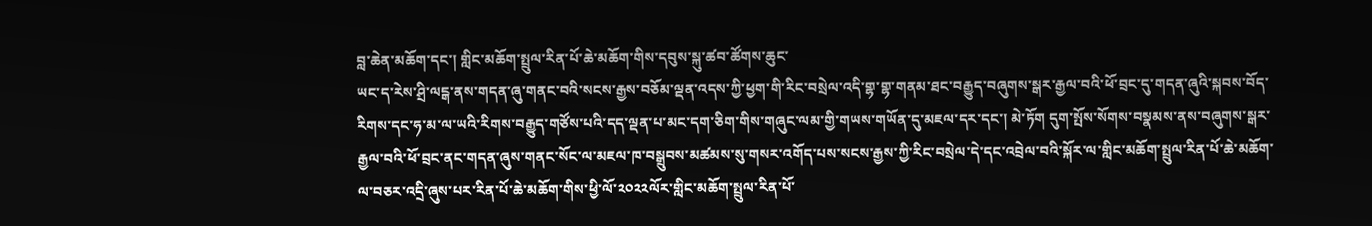བླ་ཆེན་མཆོག་དང་། གླིང་མཆོག་སྤྲུལ་རིན་པོ་ཆེ་མཆོག་གིས་དབུས་སྐུ་ཚབ་ཚོགས་ཆུང་
ཡང་ད་རེས་ཤྲི་ལངྒ་ནས་གདན་ཞུ་གནང་བའི་སངས་རྒྱས་བཅོམ་ལྡན་འདས་ཀྱི་ཕྱག་གི་རིང་བསྲེལ་འདི་གྷ་གྷ་གནམ་ཐང་བརྒྱུད་བཞུགས་སྒར་རྒྱལ་བའི་ཕོ་བྲང་དུ་གདན་ཞུའི་སྐབས་བོད་རིགས་དང་ཧ་མ་ལ་ཡའི་རིགས་བརྒྱུད་གཙོས་པའི་དད་ལྡན་པ་མང་དག་ཅིག་གིས་གཞུང་ལམ་གྱི་གཡས་གཡོན་དུ་མཇལ་དར་དང་། མེ་ཏོག དུག་སྤོས་སོགས་བསྣམས་ནས་བཞུགས་སྒར་རྒྱལ་བའི་ཕོ་བྲང་ནང་གདན་ཞུས་གནང་སོང་ལ་མཇལ་ཁ་བསྒྲུབས་མཚམས་སུ་གསར་འགོད་པས་སངས་རྒྱས་ཀྱི་རིང་བསྲེལ་དེ་དང་འབྲེལ་བའི་སྐོར་ལ་གླིང་མཆོག་སྤྲུལ་རིན་པོ་ཆེ་མཆོག་ལ་བཅར་འདྲི་ཞུས་པར་རིན་པོ་ཆེ་མཆོག་གིས་ཕྱི་ལོ་༢༠༢༢ལོར་གླིང་མཆོག་སྤྲུལ་རིན་པོ་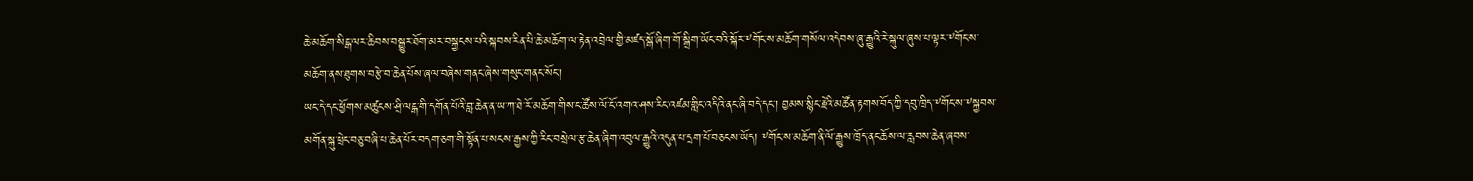ཆེ་མཆོག་སིངྒ་ལར་ཆིབས་བསྒྱུར་ཐོག་མར་བསྐྱངས་པའི་སྐབས་རིན་པི་ཆེ་མཆོག་ལ་རྟེན་འབྲེལ་གྱི་མཛད་སྒོ་ཞིག་གོ་སྒྲིག་ཡོང་བའི་སྐོར་༸གོང་ས་མཆོག་གསོལ་འདེབས་ཞུ་རྒྱུའི་རེ་སྐུལ་ཞུས་པ་ལྟར་༸གོང་ས་མཆོག་ནས་ཐུགས་བརྩེ་བ་ཆེན་པོས་ཞལ་བཞེས་གནང་ཞེས་གསུང་གནང་སོང་།
ཡང་དེ་དང་ཕྱོགས་མཚུངས་ཤྲི་ལངྒ་གི་དགོན་པོའི་བླ་ཆེན་ན་ཡ་ཀ་ཐེ་རོ་མཆོག་གིས་ང་ཚོས་ལོ་ངོ་འགའ་ཤས་རིང་འཛམ་གླིང་འདིའི་ནང་ཞི་བདེ་དང་། བྱམས་སྙིང་རྗེའི་མཚོན་རྟགས་བོད་ཀྱི་དབུ་ཁྲིད་༸གོང་ས་༸སྐྱབས་མགོན་སྐུ་ཕྲེང་བཅུ་བཞི་པ་ཆེན་པོར་བདག་ཅག་གི་སྟོན་པ་སངས་རྒྱས་ཀྱི་རིང་བསྲེལ་རྩ་ཆེན་ཞིག་འབུལ་རྒྱུའི་འདུན་པ་དྲག་པོ་བཅངས་ཡོད། ༸གོང་ས་མཆོག་ནི་ལོ་རྒྱུས་ཁྲོད་ནང་ཆོས་ལ་རླབས་ཆེན་ཞབས་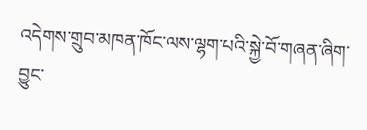འདེགས་གྲུབ་མཁན་ཁོང་ལས་ལྷག་པའི་སྐྱེ་བོ་གཞན་ཞིག་བྱུང་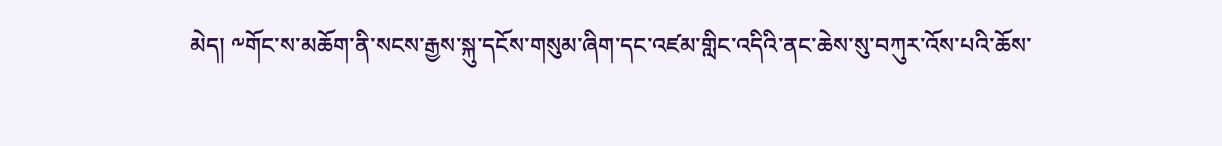མེད། ༸གོང་ས་མཆོག་ནི་སངས་རྒྱས་སྐུ་དངོས་གསུམ་ཞིག་དང་འཛམ་གླིང་འདིའི་ནང་ཆེས་སུ་བཀུར་འོས་པའི་ཆོས་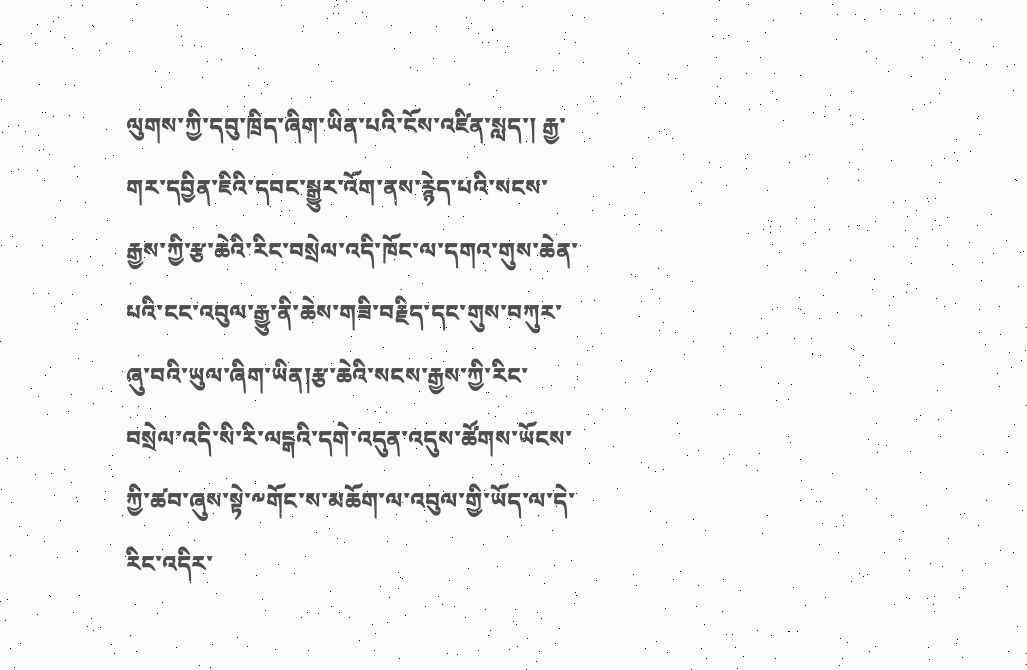ལུགས་ཀྱི་དབུ་ཁྲིད་ཞིག་ཡིན་པའི་ངོས་འཛིན་སླད་། རྒྱ་གར་དབྱིན་ཇིའི་དབང་སྒྱུར་འོག་ནས་རྙེད་པའི་སངས་རྒྱས་ཀྱི་རྩ་ཆེའི་རིང་བསྲེལ་འདི་ཁོང་ལ་དགའ་གུས་ཆེན་པའི་ངང་འབུལ་རྒྱུ་ནི་ཆེས་གཟི་བརྗིད་དང་གུས་བཀུར་ཞུ་བའི་ཡུལ་ཞིག་ཡིན།རྩ་ཆེའི་སངས་རྒྱས་ཀྱི་རིང་བསྲེལ་འདི་སི་རི་ལངྒའི་དགེ་འདུན་འདུས་ཚོགས་ཡོངས་ཀྱི་ཚབ་ཞུས་སྟེ་༸གོང་ས་མཆོག་ལ་འབུལ་གྱི་ཡོད་ལ་དེ་རིང་འདིར་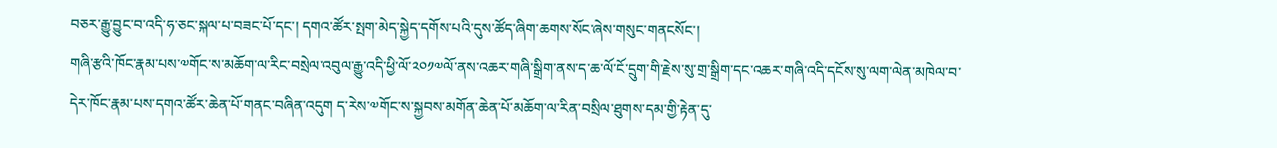བཅར་རྒྱུ་བྱུང་བ་འདི་ཧ་ཅང་སྐལ་པ་བཟང་པོ་དང་། དགའ་ཚོར་སྤག་མེད་སྐྱེད་དགོས་པའི་དུས་ཚོད་ཞིག་ཆགས་སོང་ཞེས་གསུང་གནངསོང་།
གཞི་རྩའི་ཁོང་རྣམ་པས་༧གོང་ས་མཆོག་ལ་རིང་བསྲེལ་འབུལ་རྒྱུ་འདི་ཕྱི་ལོ་༢༠༡༧ལོ་ནས་འཆར་གཞི་སྒྲིག་ནས་ད་ཆ་ལོ་ངོ་དྲུག་གི་རྗེས་སུ་གྲ་སྒྲིག་དང་འཆར་གཞི་འདི་དངོས་སུ་ལག་ལེན་མཁེལ་བ་དེར་ཁོང་རྣམ་པས་དགའ་ཚོར་ཆེན་པོ་གནང་བཞིན་འདུག ད་རེས་༧གོང་ས་སྐྱབས་མགོན་ཆེན་པོ་མཆོག་ལ་རིན་བསྲིལ་ཐུགས་དམ་གྱི་རྟེན་དུ་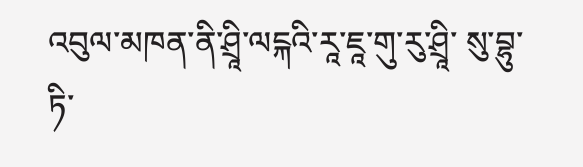འབུལ་མཁན་ནི་ཤྲཱི་ལངྐའི་རཱ་ཇཱ་གུ་རུ་ཤྲཱི་ སུ་བྷུ་ཏི་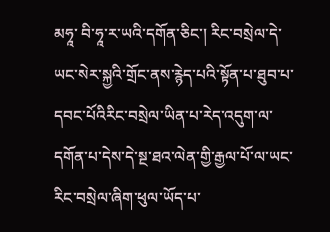མཧཱ་ བི་ཧཱ་ར་ཡའི་དགོན་ཅིང་། རིང་བསྲེལ་དེ་ཡང་སེར་སྐྱའི་གྲོང་ནས་རྙེད་པའི་སྟོན་པ་ཐུབ་པ་དབང་པོའིརིང་བསྲེལ་ཡིན་པ་རེད་འདུག་ལ་དགོན་པ་དེས་དེ་སྔ་ཐའ་ལེན་གྱི་རྒྱལ་པོ་ལ་ཡང་རིང་བསྲེལ་ཞིག་ཕུལ་ཡོད་པ་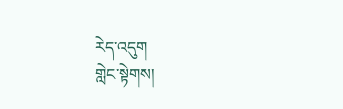རེད་འདུག
གླེང་སྟེགས།